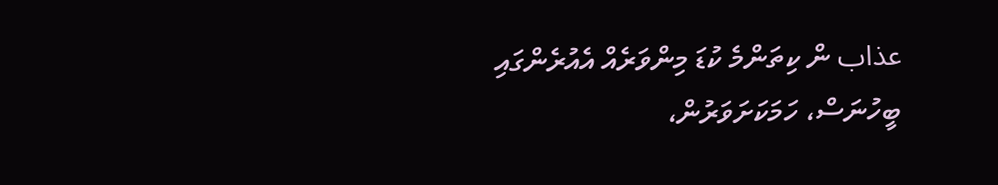عذاب ން ކިތަންމެ ކުޑަ މިންވަރެއް އެއުރެންގައި ބީހުނަސް، ހަމަކަށަވަރުން،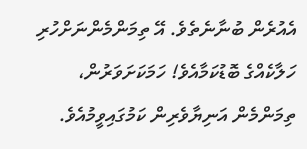އެއުރެން ބުނާނެތެވެ. އޭ ތިމަންމެންނަށްހުރި ހަލާކެއްގެ ބޮޑުކަމާއެވެ! ހަމަކަށަވަރުން، ތިމަންމެން އަނިޔާވެރިން ކަމުގައިވީމުއެވެ.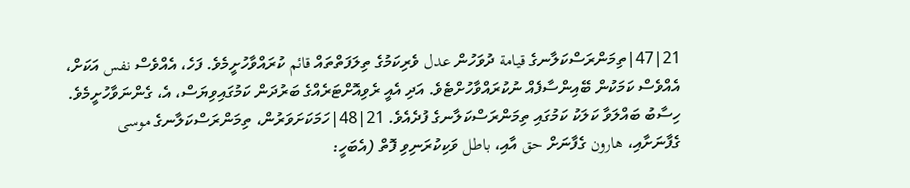21|47|ތިމަންރަސްކަލާނގެ قيامة ދުވަހުން عدل ވެރިކަމުގެ ތިލަފަތްތައް قائم ކުރައްވާހުށީމެވެ. ފަހެ، އެއްވެސް نفس އަކަށް، އެއްވެސް ކަމަކުން ބޭއިންސާފެއް ނުކުރައްވާހުށްޓެވެ. އަދި އެއީ ރެވިއޮށްޓަރެއްގެ ބަރުދަން ކަމުގައިވިޔަސް، އެ، ގެންނަވާހުށީމެވެ. ހިސާބު ބައްލަވާ ކަލަކު ކަމުގައި ތިމަންރަސްކަލާނގެ ފުދެއެވެ. 21|48|ހަމަކަށަވަރުން، ތިމަންރަސްކަލާނގެ موسى ގެފާނަށާއި، هارون ގެފާނަށް حق އާއި، باطل ވަކިކުރަނިވި ފޮތް (އެބަހީ: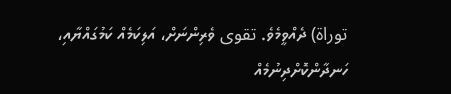توراة) ދެއްވީމެވެ. تقوى ވެރިންނަށް، އަލިކަމެއް ކަމުގައްޔާއި، ހަނދާންކޮށްދިނުމެއް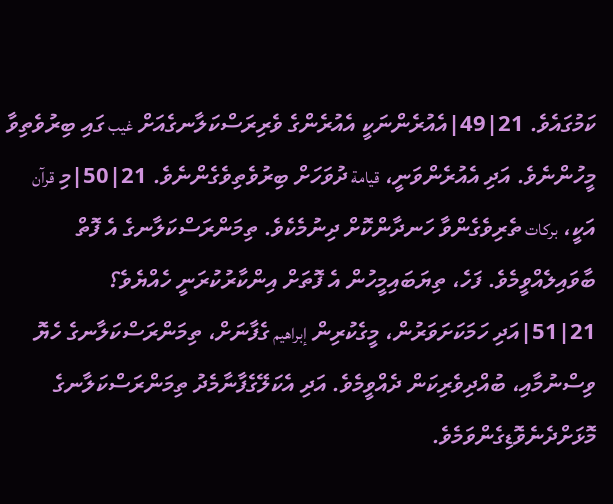ކަމުގައެވެ. 21|49|އެއުރެންނަކީ އެއުރެންގެ ވެރިރަސްކަލާނގެއަށް غيب ގައި ބިރުވެތިވާ މީހުންނެވެ. އަދި އެއުރެންވަނީ، قيامة ދުވަހަށް ބިރުވެތިވެގެންނެވެ. 21|50|މި قرآن އަކީ، بركات ތެރިވެގެންވާ ހަނދާންކޮށް ދިނުމެކެވެ. ތިމަންރަސްކަލާނގެ އެ ފޮތް ބާވައިލެއްވީމެވެ. ފަހެ، ތިޔަބައިމީހުން އެ ފޮތަށް އިންކާރުކުރަނީ ހެއްޔެވެ؟ 21|51|އަދި ހަމަކަށަވަރުން، މީގެކުރިން إبراهيم ގެފާނަށް، ތިމަންރަސްކަލާނގެ ހެޔޮ ވިސްނުމާއި، ބުއްދިވެރިކަން ދެއްވީމެވެ. އަދި އެކަލޭގެފާނާމެދު ތިމަންރަސްކަލާނގެ މޮޅަށްދެނެވޮޑިގެންވަމެވެ.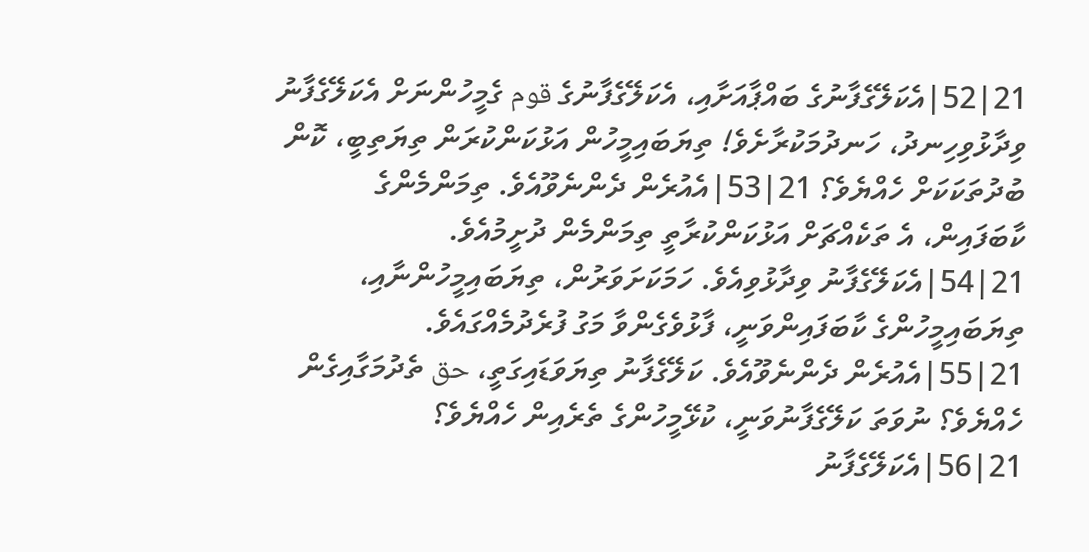21|52|އެކަލޭގެފާނުގެ ބައްޕާއަށާއި، އެކަލޭގެފާނުގެ قوم ގެމީހުންނަށް އެކަލޭގެފާނު ވިދާޅުވިހިނދު، ހަނދުމަކުރާށެވެ! ތިޔަބައިމީހުން އަޅުކަންކުރަން ތިޔަތިބީ، ކޮން ބުދުތަކަކަށް ހެއްޔެވެ؟ 21|53|އެއުރެން ދެންނެވޫއެވެ. ތިމަންމެންގެ ކާބަފައިން، އެ ތަކެއްޗަށް އަޅުކަންކުރާތީ ތިމަންމެން ދުށީމުއެވެ. 21|54|އެކަލޭގެފާނު ވިދާޅުވިއެވެ. ހަމަކަށަވަރުން، ތިޔަބައިމީހުންނާއި، ތިޔަބައިމީހުންގެ ކާބަފައިންވަނީ، ފާޅުވެގެންވާ މަގު ފުރެދުމެއްގައެވެ. 21|55|އެއުރެން ދެންނެވޫއެވެ. ކަލޭގެފާނު ތިޔަވަޑައިގަތީ، حق ތެދުމަގާއިގެން ހެއްޔެވެ؟ ނުވަތަ ކަލޭގެފާނުވަނީ، ކުޅޭމީހުންގެ ތެރެއިން ހެއްޔެވެ؟ 21|56|އެކަލޭގެފާނު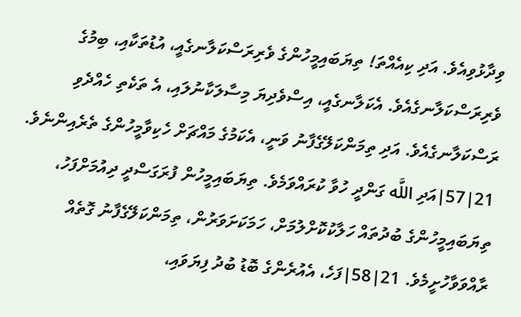ވިދާޅުވިއެވެ. އަދި ކިއެއްތަ! ތިޔަބައިމީހުންގެ ވެރިރަސްކަލާނގެއީ، އުޑުތަކާއި، ބިމުގެ ވެރިރަސްކަލާނގެއެވެ. އެކަލާނގެއީ، އިސްވެދިޔަ މިސާލަކާނުލައި، އެ ތަކެތި ހެއްދެވި ރަސްކަލާނގެއެވެ. އަދި ތިމަންކަލޭގެފާނު ވަނީ، އެކަމުގެ މައްޗަށް ހެކިވާމީހުންގެ ތެރެއިންނެވެ. 21|57|އަދި اللَّه ގަންދީ ހުވާ ކުރައްވަމެވެ. ތިޔަބައިމީހުން ފުރަގަސްދީ ދިއުމަށްފަހު، ތިޔަބައިމީހުންގެ ބުދުތައް ހަލާކުކޮށްލުމަށް، ހަމަކަށަވަރުން، ތިމަންކަލޭގެފާނު ގޮތެއް ރާއްވަވާހުށީމެވެ. 21|58|ފަހެ، އެއުރެންގެ ބޮޑު ބުދު ފިޔަވައި،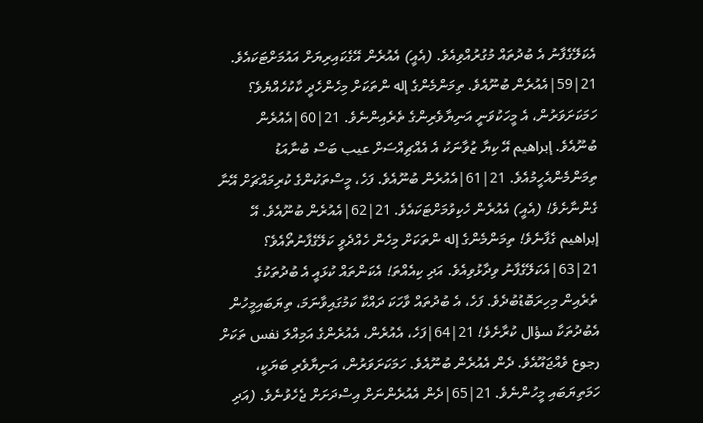އެކަލޭގެފާނު އެ ބުދުތައް މުގުރުއްވިއެވެ. (އެއީ) އެއުރެން އޭގެކައިރިޔަށް އައުމަށްޓަކައެވެ. 21|59|އެއުރެން ބުނޫއެވެ. ތިމަންމެންގެ إله ންތަކަށް މިހެންހެދީ ކާކުހެއްޔެވެ؟ ހަމަކަށަވަރުން، އެ މީހަކުވަނީ އަނިޔާވެރިންގެ ތެރެއިންނެވެ. 21|60|އެއުރެން ބުނޫއެވެ. إبراهيم އޭ ކިޔާ ޒުވާނަކު އެ އެއްޗިއްސަށް عيب ބަސް ބުނާއަޑު ތިމަންމެންއެހީމުއެވެ. 21|61|އެއުރެން ބުނޫއެވެ. ފަހެ، މީސްތަކުންގެ ކުރިމައްޗަށް އޭނާ ގެންނާށެވެ! (އެއީ) އެއުރެން ހެކިވުމަށްޓަކައެވެ. 21|62|އެއުރެން ބުނޫއެވެ. އޭ إبراهيم ގެފާނެވެ! ތިމަންމެންގެ إله ންތަކަށް މިހެން ހެއްދެވީ ކަލޭގެފާނުތޯއެވެ؟ 21|63|އެކަލޭގެފާނު ވިދާޅުވިއެވެ. އަދި ކިއެއްތަ! އެކަންތައް ކުޅައީ އެ ބުދުތަކުގެ ތެރެއިން މިހިރަބޮޑުބުދެވެ. ފަހެ، އެ ބުދުތައް ވާހަކަ ދައްކާ ކަމުގައިވާނަމަ، ތިޔަބައިމީހުން އެބުދުތަކާ سؤال ކުރާށެވެ! 21|64|ފަހެ، އެއުރެން، އެއުރެންގެ އަމިއްލަ نفس ތަކަށް رجوع ވެއްޖައޫއެވެ. ދެން އެއުރެން ބުނޫއެވެ. ހަމަކަށަވަރުން، އަނިޔާވެރި ބަޔަކީ، ހަމަތިޔަބައި މީހުންނެވެ. 21|65|ދެން އެއުރެންނަށް އިސްދަށަށް ޖެހެވުނެވެ. (އަދި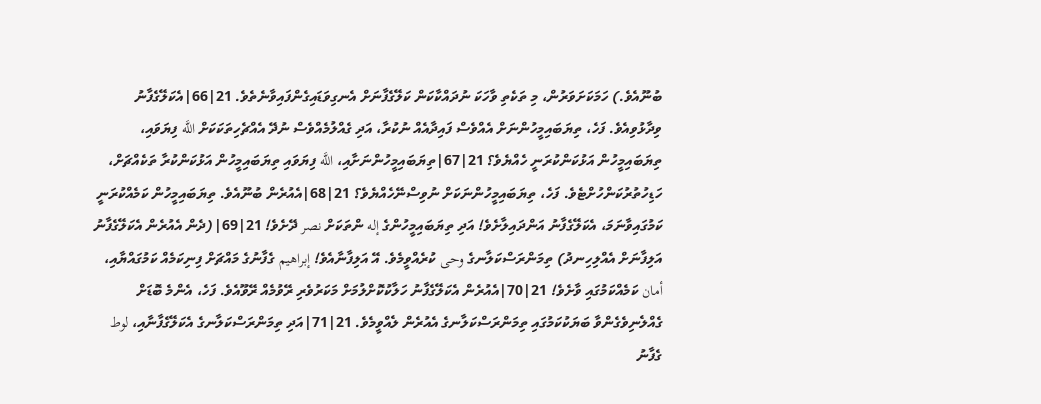ބުނޫއެވެ.) ހަމަކަށަވަރުން، މި ތަކެތި ވާހަކަ ނުދައްކާކަން ކަލޭގެފާނަށް އެނގިވަޑައިގެންފައިވާނެތެވެ. 21|66|އެކަލޭގެފާނު ވިދާޅުވިއެވެ. ފަހެ، ތިޔަބައިމީހުންނަށް އެއްވެސް ފައިދާއެއް ނުކުރާ، އަދި ގެއްލުމެއްވެސް ނުދޭ އެއްޗެހިތަކަކަށް اللَّه ފިޔަވައި، ތިޔަބައިމީހުން އަޅުކަންކުރަނީ ހެއްޔެވެ؟ 21|67|ތިޔަބައިމީހުންނަށާއި، اللَّه ފިޔަވައި ތިޔަބައިމީހުން އަޅުކަންކުރާ ތަކެއްޗަށް، ހަޑިހުތުރުކަންހުށްޓެވެ. ފަހެ، ތިޔަބައިމީހުންނަކަށް ނުވިސްނޭހެއްޔެވެ؟ 21|68|އެއުރެން ބުނޫއެވެ. ތިޔަބައިމީހުން ކަމެއްކުރަނީ ކަމުގައިވާނަމަ، އެކަލޭގެފާނު އަންދައިލާށެވެ! އަދި ތިޔަބައިމީހުންގެ إله ންތަކަށް نصر ދޭށެވެ! 21|69|(ދެން އެއުރެން އެކަލޭގެފާނު އަލިފާނަށް އެއްލިހިނދު) ތިމަންރަސްކަލާނގެ وحى ކުރެއްވީމެވެ. އޭ އަލިފާނާއެވެ! إبراهيم ގެފާނުގެ މައްޗަށް ފިނިކަމެއް ކަމުގައްޔާއި، أمان ކަމެއްކަމުގައި ވާށެވެ! 21|70|އެއުރެން އެކަލޭގެފާނު ހަލާކުކޮށްލުމަށް މަކަރުވެރި ރޭވުމެއް ރޭވޫއެވެ. ފަހެ، އެންމެ ބޮޑަށް ގެއްލެނިވެގެންވާ ބަޔަކުކަމުގައި ތިމަންރަސްކަލާނގެ އެއުރެން ލެއްވީމެވެ. 21|71|އަދި ތިމަންރަސްކަލާނގެ އެކަލޭގެފާނާއި، لوط ގެފާނު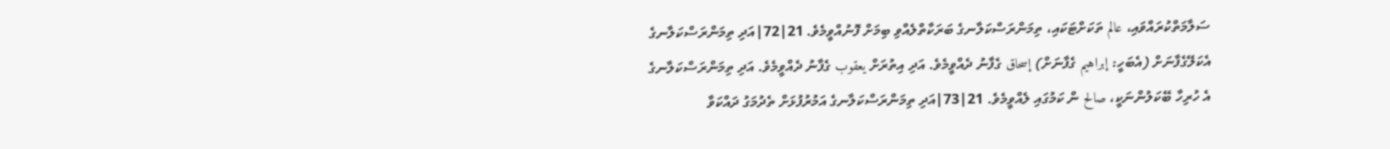ސަލާމަތްކުރައްވައި، عالم ތަކަށްޓަކައި، ތިމަންރަސްކަލާނގެ ބަރަކާތްލެއްވި ބިމަށް ފޮނުއްވީމެވެ. 21|72|އަދި ތިމަންރަސްކަލާނގެ އެކަލޭގެފާނަށް (އެބަހީ: إبراهيم ގެފާނަށް) إسحاق ގެފާނު ދެއްވީމެވެ. އަދި އިތުރަށް يعقوب ގެފާނު ދެއްވީމެވެ. އަދި ތިމަންރަސްކަލާނގެ އެ ހުރިހާ ބޭކަލުންނަކީ، صالح ން ކަމުގައި ލެއްވީމެވެ. 21|73|އަދި ތިމަންރަސްކަލާނގެ އަމުރުފުޅަށް ތެދުމަގު ދައްކަވާ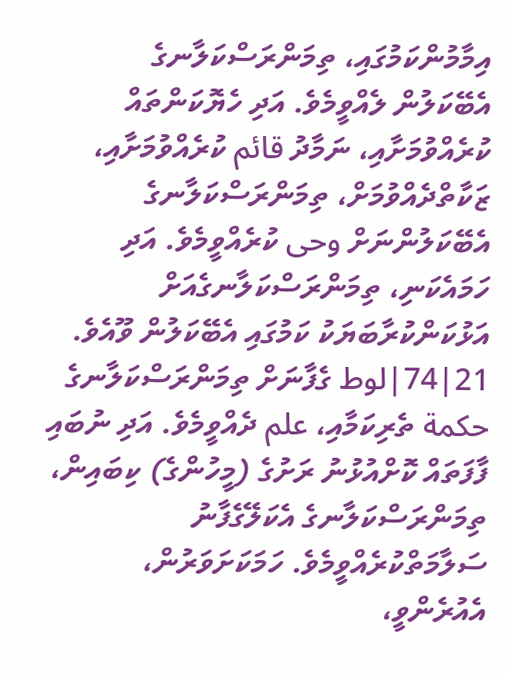އިމާމުންކަމުގައި، ތިމަންރަސްކަލާނގެ އެބޭކަލުން ލެއްވީމެވެ. އަދި ހެޔޮކަންތައް ކުރެއްވުމަށާއި، ނަމާދު قائم ކުރެއްވުމަށާއި، ޒަކާތްދެއްވުމަށް، ތިމަންރަސްކަލާނގެ އެބޭކަލުންނަށް وحى ކުރެއްވީމެވެ. އަދި ހަމައެކަނި، ތިމަންރަސްކަލާނގެއަށް އަޅުކަންކުރާބަޔަކު ކަމުގައި އެބޭކަލުން ވޫއެވެ. 21|74|لوط ގެފާނަށް ތިމަންރަސްކަލާނގެ حكمة ތެރިކަމާއި، علم ދެއްވީމެވެ. އަދި ނުބައި ފާފަތައް ކޮށްއުޅުނު ރަށުގެ (މީހުންގެ) ކިބައިން، ތިމަންރަސްކަލާނގެ އެކަލޭގެފާނު ސަލާމަތްކުރެއްވީމެވެ. ހަމަކަށަވަރުން، އެއުރެންވީ،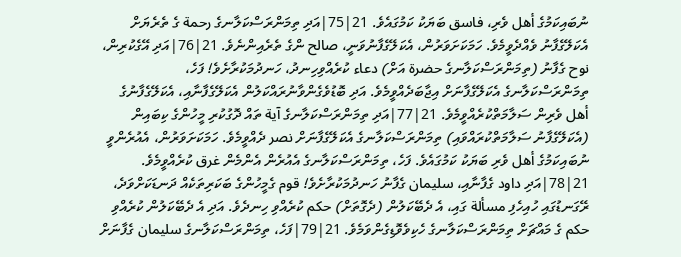ނުބައިކަމުގެ أهل ވެރި، فاسق ބަޔަކު ކަމުގައެވެ. 21|75|އަދި ތިމަންރަސްކަލާނގެ رحمة ގެ ތެރެޔަށް އެކަލޭގެފާނު ވެއްދެވީމެވެ. ހަމަކަށަވަރުން، އެކަލޭގެފާނުވަނީ، صالح ންގެ ތެރެއިންނެވެ. 21|76|އަދި އޭގެކުރިން، نوح ގެފާނު (ތިމަންރަސްކަލާނގެ حضرة އަށް) دعاء ކުރެއްވިހިނދު، ހަނދުމަކުރާށެވެ! ފަހެ، ތިމަންރަސްކަލާނގެ އެކަލޭގެފާނަށް އިޖާބަދެއްވީމެވެ. އަދި ބޮޑުވެގެންވާނުރައްކަލުން އެކަލޭގެފާނާއި، އެކަލޭގެފާނުގެ أهل ވެރިން ސަލާމަތްކުރެއްވީމެވެ. 21|77|އަދި ތިމަންރަސްކަލާނގެ آية ތައް ދޮގުކުރި މީހުންގެ ކިބައިން (އެކަލޭގެފާނު ސަލާމަތްކުރައްވައި) ތިމަންރަސްކަލާނގެ އެކަލޭގެފާނަށް نصر ދެއްވީމެވެ. ހަމަކަށަވަރުން، އެއުރެންވީ ނުބައިކަމުގެ أهل ވެރި ބަޔަކު ކަމުގައެވެ. ފަހެ، ތިމަންރަސްކަލާނގެ އެއުރެން އެންމެން غرق ކުރެއްވީމެވެ. 21|78|އަދި داود ގެފާނާއި، سليمان ގެފާނު ހަނދުމަކުރާށެވެ! قوم ގެމީހުންގެ ބަކަރިތަކެއް ދަނޑަކަށްވަދެ، ރޭގަނޑުގައި ހުއިހެފި مسألة ގައި، އެ ދެބޭކަލުން (ދެގޮތަށް) حكم ކުރެއްވި ހިނދެވެ. އަދި އެ ދެބޭކަލުން ކުރެއްވި حكم ގެ މައްޗަށް ތިމަންރަސްކަލާނގެ ހެކިވެވޮޑިގެންވަމެވެ. 21|79|ފަހެ، ތިމަންރަސްކަލާނގެ سليمان ގެފާނަށް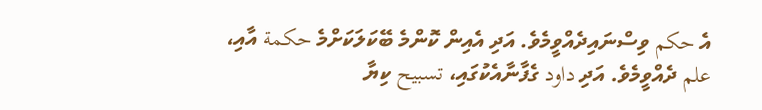އެ حكم ވިސްނައިދެއްވީމެވެ. އަދި އެއިން ކޮންމެ ބޭކަލަކަށްމެ حكمة އާއި، علم ދެއްވީމެވެ. އަދި داود ގެފާނާއެކުގައި، تسبيح ކިޔާ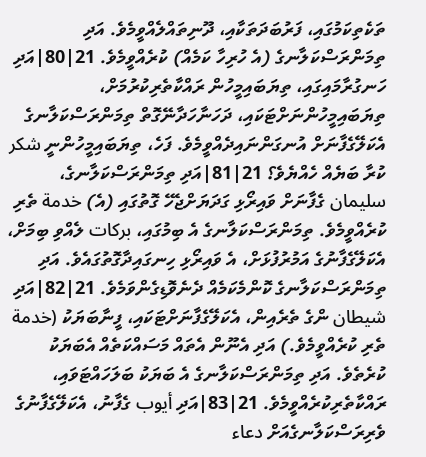ތަކެތިކަމުގައި، ފަރުބަދަތަކާއި، ދޫނިތައްލެއްވީމެވެ. އަދި ތިމަންރަސްކަލާނގެ (އެ ހުރިހާ ކަމެއް) ކުރެއްވީމެވެ. 21|80|އަދި ހަނގުރާމައިގައި، ތިޔަބައިމީހުން ރައްކާތެރިކުރުމަށް، ތިޔަބައިމީހުންނަށްޓަކައި، ދަހަނާހަދާނޭގޮތް ތިމަންރަސްކަލާނގެ އެކަލޭގެފާނަށް އުނގަންނައިދެއްވީމެވެ. ފަހެ، ތިޔަބައިމީހުންނީ شكر ކުރާ ބަޔެއް ހެއްޔެވެ؟ 21|81|އަދި ތިމަންރަސްކަލާނގެ، سليمان ގެފާނަށް ވައިރޯޅި ގަދަޔަށްޖެހޭ ގޮތުގައި (އެ) خدمة ތެރި ކުރެއްވީމެވެ. ތިމަންރަސްކަލާނގެ އެ ބިމުގައި، بركات ލެއްވި ބިމަށް، އެކަލޭގެފާނުގެ އަމުރުފުޅަށް، އެ ވައިރޯޅި ހިނގައިދާގޮތުގައެވެ. އަދި ތިމަންރަސްކަލާނގެ ކޮންމެކަމެއް ދެނެވޮޑިގެންވަމެވެ. 21|82|އަދި شيطان ންގެ ތެރެއިން، އެކަލޭގެފާނަށްޓަކައި، ފީނާބަޔަކު (خدمة ތެރި ކުރެއްވީމެވެ.) އަދި އެނޫން އެތައް މަސައްކަތެއް އެބަޔަކު ކުރެތެވެ. އަދި ތިމަންރަސްކަލާނގެ އެ ބަޔަކު ބަލަހައްޓަވައި، ރައްކާތެރިކުރެއްވީމެވެ. 21|83|އަދި أيوب ގެފާނު، އެކަލޭގެފާނުގެ ވެރިރަސްކަލާނގެއަށް دعاء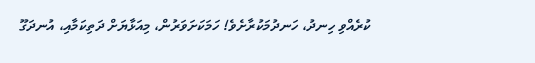ކުރެއްވި ހިނދު، ހަނދުމަކުރާށެވެ! ހަމަކަށަވަރުން، މިއަޅާޔަށް ދަތިކަމާއި، އުނދަގޫ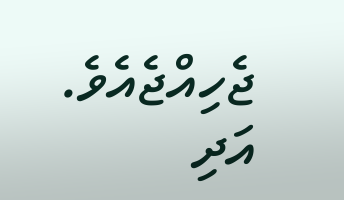ޖެހިއްޖެއެވެ. އަދި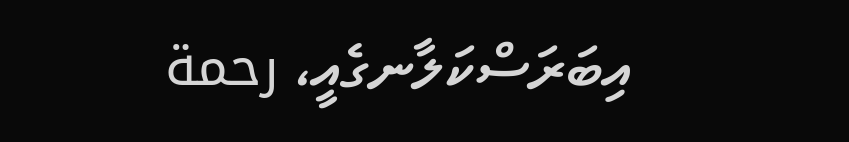އިބަރަސްކަލާނގެއީ، رحمة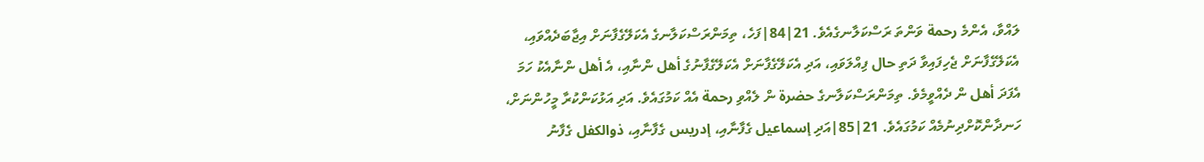ލައްވާ، އެންމެ رحمة ވަންތަ ރަސްކަލާނގެއެވެ. 21|84|ފަހެ، ތިމަންރަސްކަލާނގެ އެކަލޭގެފާނަށް އިޖާބަދެއްވައި، އެކަލޭގެފާނަށް ޖެހިފައިވާ ދަތި حال ފިއްލަވައި، އަދި އެކަލޭގެފާނަށް އެކަލޭގެފާނުގެ أهل ންނާއި، އެ أهل ންނާއެކު ހަމަ އެފަދަ أهل ން ދެއްވީމެވެ. ތިމަންރަސްކަލާނގެ حضرة ން ލެއްވި رحمة އެއް ކަމުގައެވެ. އަދި އަޅުކަންކުރާ މީހުންނަށް، ހަނދާންކޮށްދިނުމެއް ކަމުގައެވެ. 21|85|އަދި إسماعيل ގެފާނާއި، إدريس ގެފާނާއި، ذوالكفل ގެފާނު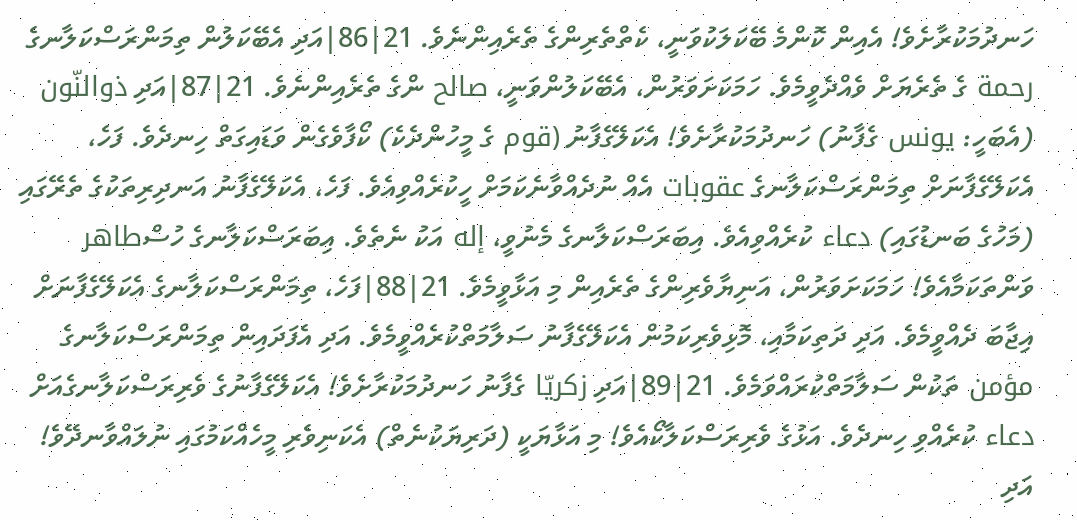ހަނދުމަކުރާށެވެ! އެއިން ކޮންމެ ބޭކަލަކުވަނީ، ކެތްތެރިންގެ ތެރެއިންނެވެ. 21|86|އަދި އެބޭކަލުން ތިމަންރަސްކަލާނގެ رحمة ގެ ތެރެޔަށް ވެއްދެވީމެވެ. ހަމަކަށަވަރުން، އެބޭކަލުންވަނީ، صالح ންގެ ތެރެއިންނެވެ. 21|87|އަދި ذوالنّون (އެބަހީ: يونس ގެފާނު) ހަނދުމަކުރާށެވެ! އެކަލޭގެފާނު (قوم ގެ މީހުންދެކެ) ކޯފާވެގެން ވަޑައިގަތް ހިނދެވެ. ފަހެ، އެކަލޭގެފާނަށް ތިމަންރަސްކަލާނގެ عقوبات އެއް ނުދެއްވާނެކަމަށް ހީކުރެއްވިއެވެ. ފަހެ، އެކަލޭގެފާނު އަނދިރިތަކުގެ ތެރޭގައި (މަހުގެ ބަނޑުގައި) دعاء ކުރެއްވިއެވެ. އިބަރަސްކަލާނގެ މެނުވީ، إله އަކު ނެތެވެ. އިބަރަސްކަލާނގެ ހުސްطاهر ވަންތަކަމާއެވެ! ހަމަކަށަވަރުން، އަނިޔާވެރިންގެ ތެރެއިން މި އަޅާވީމެވެ. 21|88|ފަހެ، ތިމަންރަސްކަލާނގެ އެކަލޭގެފާނަށް އިޖާބަ ދެއްވީމެވެ. އަދި ދަތިކަމާއި، މޮޅިވެރިކަމުން އެކަލޭގެފާނު ސަލާމަތްކުރެއްވީމެވެ. އަދި އެފަދައިން ތިމަންރަސްކަލާނގެ مؤمن ތަކުން ސަލާމަތްކުރައްވަމެވެ. 21|89|އަދި زكريّا ގެފާނު ހަނދުމަކުރާށެވެ! އެކަލޭގެފާނުގެ ވެރިރަސްކަލާނގެއަށް دعاء ކުރެއްވި ހިނދެވެ. އަޅުގެ ވެރިރަސްކަލާކޯއެވެ! މި އަޅާޔަކީ (ދަރިޔަކުނެތް) އެކަނިވެރި މީހެއްކަމުގައި ނުލައްވާނދޭވެ! އަދި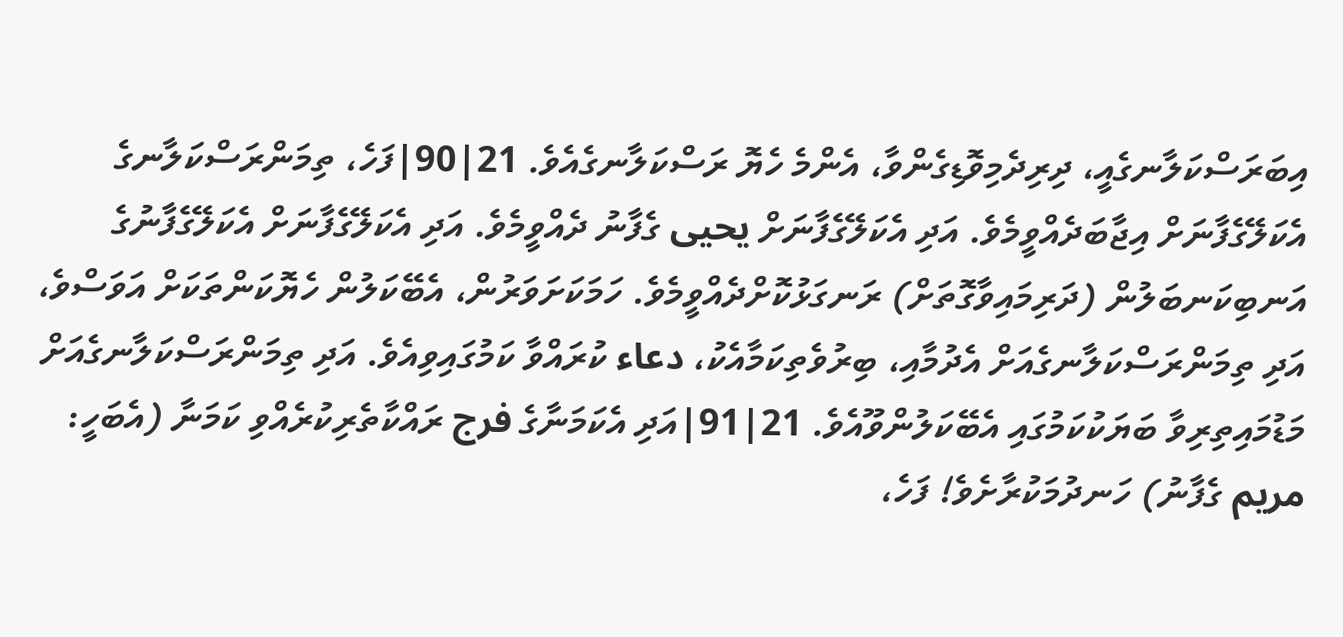އިބަރަސްކަލާނގެއީ، ދިރިދެމިވޮޑިގެންވާ، އެންމެ ހެޔޮ ރަސްކަލާނގެއެވެ. 21|90|ފަހެ، ތިމަންރަސްކަލާނގެ އެކަލޭގެފާނަށް އިޖާބަދެއްވީމެވެ. އަދި އެކަލޭގެފާނަށް يحيى ގެފާނު ދެއްވީމެވެ. އަދި އެކަލޭގެފާނަށް އެކަލޭގެފާނުގެ އަނބިކަނބަލުން (ދަރިމައިވާގޮތަށް) ރަނގަޅުކޮށްދެއްވީމެވެ. ހަމަކަށަވަރުން، އެބޭކަލުން ހެޔޮކަންތަކަށް އަވަސްވެ، އަދި ތިމަންރަސްކަލާނގެއަށް އެދުމާއި، ބިރުވެތިކަމާއެކު، دعاء ކުރައްވާ ކަމުގައިވިއެވެ. އަދި ތިމަންރަސްކަލާނގެއަށް މަޑުމައިތިރިވާ ބަޔަކުކަމުގައި އެބޭކަލުންވޫއެވެ. 21|91|އަދި އެކަމަނާގެ فرج ރައްކާތެރިކުރެއްވި ކަމަނާ (އެބަހީ: مريم ގެފާނު) ހަނދުމަކުރާށެވެ! ފަހެ،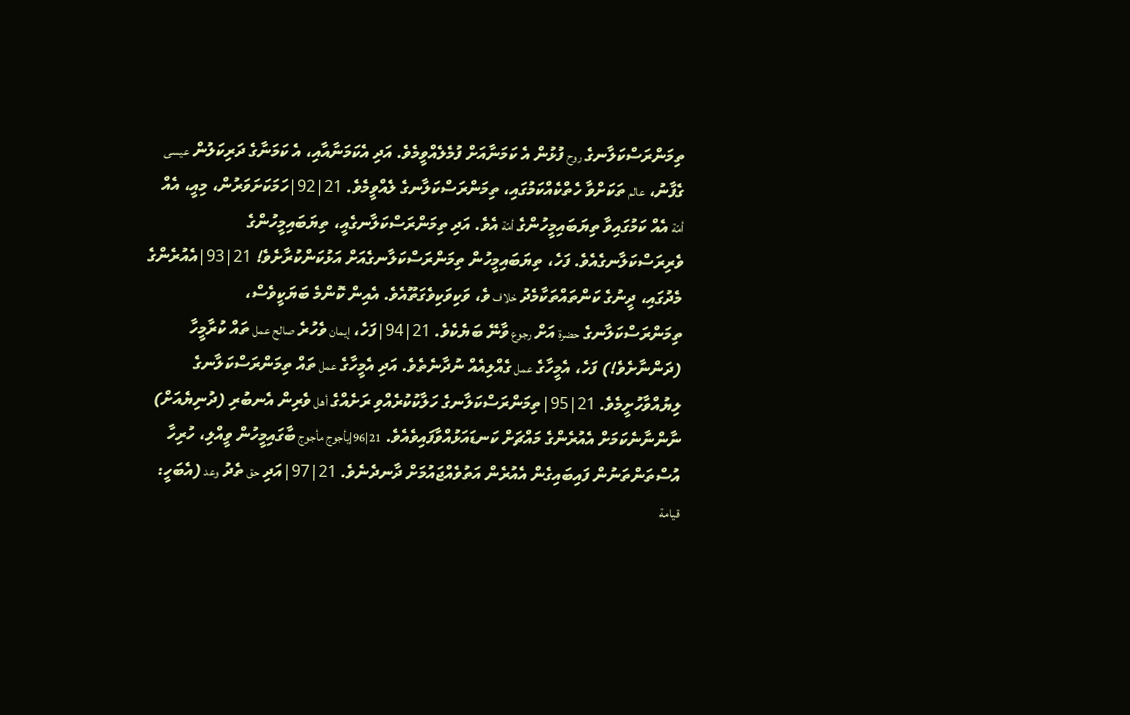ތިމަންރަސްކަލާނގެ روح ފުޅުން އެ ކަމަނާއަށް ފުމެލެއްވީމެވެ. އަދި އެކަމަނާއާއި، އެ ކަމަނާގެ ދަރިކަލުން عيسى ގެފާނު، عالم ތަކަށްވާ ހެތްކެއްކަމުގައި، ތިމަންރަސްކަލާނގެ ލެއްވީމެވެ. 21|92|ހަމަކަށަވަރުން، މިއީ، އެއް أمّة އެއް ކަމުގައިވާ ތިޔަބައިމީހުންގެ أمّة އެވެ. އަދި ތިމަންރަސްކަލާނގެއީ، ތިޔަބައިމީހުންގެ ވެރިރަސްކަލާނގެއެވެ. ފަހެ، ތިޔަބައިމީހުން ތިމަންރަސްކަލާނގެއަށް އަޅުކަންކުރާށެވެ! 21|93|އެއުރެންގެ މެދުގައި، ދީނުގެ ކަންތައްތަކާމެދު خلاف ވެ، ވަކިވަކިވެގަތޫއެވެ. އެއިން ކޮންމެ ބަޔަކީވެސް، ތިމަންރަސްކަލާނގެ حضرة އަށް رجوع ވާނޭ ބަޔެކެވެ. 21|94|ފަހެ، إيمان ވެހުރެ صالح عمل ތައް ކުރާމީހާ (ދަންނާށެވެ!) ފަހެ، އެމީހާގެ عمل ގެއްލިއެއް ނުދާނެތެވެ. އަދި އެމީހާގެ عمل ތައް ތިމަންރަސްކަލާނގެ ލިޔުއްވާހުށީމެވެ. 21|95|ތިމަންރަސްކަލާނގެ ހަލާކުކުރެއްވި ރަށެއްގެ أهل ވެރިން އެނބުރި (ދުނިޔެއަށް) ނާންނާނެކަމަށް އެއުރެންގެ މައްޗަށް ކަނޑައަޅުއްވާފައިވެއެވެ. 21|96|يأجوج مأجوج ބާގައިމީހުން ވީއްލި، ހުރިހާ އުސްތަންތަނުން ފައިބައިގެން އެއުރެން އަތުވެއްޖައުމަށް ދާނދެނެވެ. 21|97|އަދި حق ތެދު وعد (އެބަހީ: قيامة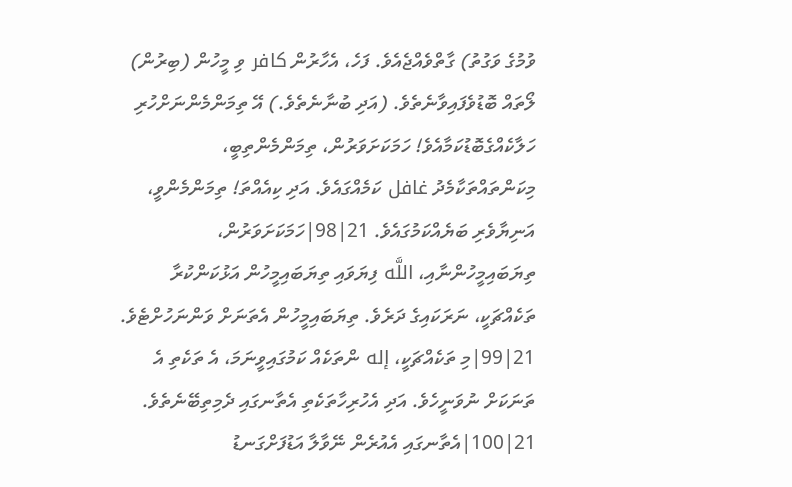ވުމުގެ ވަގުތު) ގާތްވެއްޖެއެވެ. ފަހެ، އެހާރުން كافر ވި މީހުން (ބިރުން) ލޯތައް ބޮޑުވެފައިވާނެތެވެ. (އަދި ބުނާނެތެވެ.) އޭ ތިމަންމެންނަށްހުރި ހަލާކެއްގެބޮޑުކަމާއެވެ! ހަމަކަށަވަރުން، ތިމަންމެންތިބީ، މިކަންތައްތަކާމެދު غافل ކަމެއްގައެވެ. އަދި ކިއެއްތަ! ތިމަންމެންވީ، އަނިޔާވެރި ބަޔެއްކަމުގައެވެ. 21|98|ހަމަކަށަވަރުން، ތިޔަބައިމީހުންނާއި، اللَّه ފިޔަވައި ތިޔަބައިމީހުން އަޅުކަންކުރާ ތަކެއްޗަކީ، ނަރަކައިގެ ދަރެވެ. ތިޔަބައިމީހުން އެތަނަށް ވަންނަހުށްޓެވެ. 21|99|މި ތަކެއްޗަކީ، إله ންތަކެއް ކަމުގައިވީނަމަ، އެ ތަކެތި އެ ތަނަކަށް ނުވަނީހެވެ. އަދި އެހުރިހާތަކެތި އެތާނގައި ދެމިތިބޭނެތެވެ. 21|100|އެތާނގައި އެއުރެން ނޭވާލާ އަޑުފަށްގަނޑު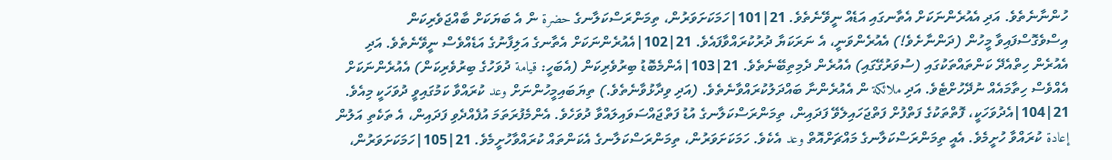ހުންނާނެތެވެ. އަދި އެއުރެންނަކަށް އެތާނގައި އަޑެއް ނީވޭނެތެވެ. 21|101|ހަމަކަށަވަރުން، ތިމަންރަސްކަލާނގެ حضرة ން އެ ބަޔަކަށް ބާއްޖަވެރިކަން އިސްވެގޮސްފައިވާ މީހުން (ދަންނާށެވެ!) އެއުރެންވަނީ، އެ ނަރަކަޔާ ދުރުކުރައްވާފައެވެ. 21|102|އެއުރެންނަކަށް އެތާނގެ އަލިފާނުގެ އަޑެއްވެސް ނީވޭނެތެވެ. އަދި އެއުރެން ހިތްއެދޭ ކަންތައްތަކުގައި (ސުވަރުގޭގައި) އެއުރެން ދެމިތިބޭނެތެވެ. 21|103|އެންމެބޮޑު ބިރުވެރިކަން (އެބަހީ: قيامة ދުވަހުގެ ބިރުވެރިކަން) އެއުރެންނަކަށް އެއްވެސް ހިތާމައެއް ނުދޭހުށްޓެވެ. އަދި ملائكة ން އެއުރެންނާ ބައްދަލުކުރައްވާނެތެވެ. (އަދި ވިދާޅުވާނެތެވެ.) ތިޔަބައިމީހުންނަށް وعد ކުރައްވާ ކަމުގައިވީ ދުވަހަކީ މިއެވެ. 21|104|އެދުވަހަކީ، ފޮތްތަކުގެ ފަތްފުށް ފަތްޖަހައިލެވޭ ފަދައިން، ތިމަންރަސްކަލާނގެ އުޑު ފަތްޖައްސަވައިލައްވާ ދުވަހެވެ. އެންމެފުރަތަމަ އުފެއްދެވި ފަދައިން، އެ ތަކެތި އަލުން إعادة ކުރައްވާ ހުށީމެވެ. އެއީ ތިމަންރަސްކަލާނގެ މައްޗަށްއޮތް وعد އެކެވެ. ހަމަކަށަވަރުން، ތިމަންރަސްކަލާނގެ އެކަންތައް ކުރައްވާހުށީމެވެ. 21|105|ހަމަކަށަވަރުން،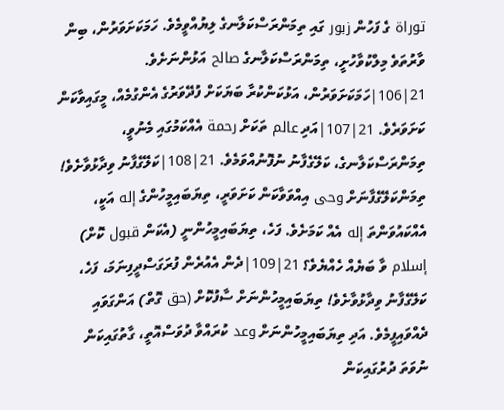توراة ގެ ފަހުން زبور ގައި ތިމަންރަސްކަލާނގެ ލިޔުއްވީމެވެ. ހަމަކަށަވަރުން، ބިން ވާރުތަވެ މިލްކުވާހުށީ، ތިމަންރަސްކަލާނގެ صالح އަޅުންނަށެވެ. 21|106|ހަމަކަށަވަރުން، އަޅުކަންކުރާ ބަޔަކަށް ފުދޭވަރުގެ އެންގުމެއް، މީގައިވާކަން ކަށަވަރެވެ. 21|107|އަދި عالم ތަކަށް رحمة އެއްކަމުގައި މެނުވީ، ތިމަންރަސްކަލާނގެ، ކަލޭގެފާނު ނުފޮނުއްވަމެވެ. 21|108|ކަލޭގެފާނު ވިދާޅުވާށެވެ! ތިމަންކަލޭގެފާނަށް وحى އިއްވަވާކަން ކަށަވަރީ، ތިޔަބައިމީހުންގެ إله އަކީ، އެއްކައުވަންތަ إله އެއް ކަމަށެވެ. ފަހެ، ތިޔަބައިމީހުންނީ (އެކަން قبول ކޮށް) إسلام ވާ ބަޔެއް ހެއްޔެވެ؟ 21|109|ދެން އެއުރެން ފުރަގަސްދީފިނަމަ، ފަހެ، ކަލޭގެފާނު ވިދާޅުވާށެވެ! ތިޔަބައިމީހުންނަށް ސާފުކޮށް (حق ގޮތް) އަންގަވައި ދެއްވައިފީމެވެ. އަދި ތިޔަބައިމީހުންނަށް وعد ކުރައްވާ ދުވަސްއޮތީ، ގާތުގައިކަން ނުވަތަ ދުރުގައިކަން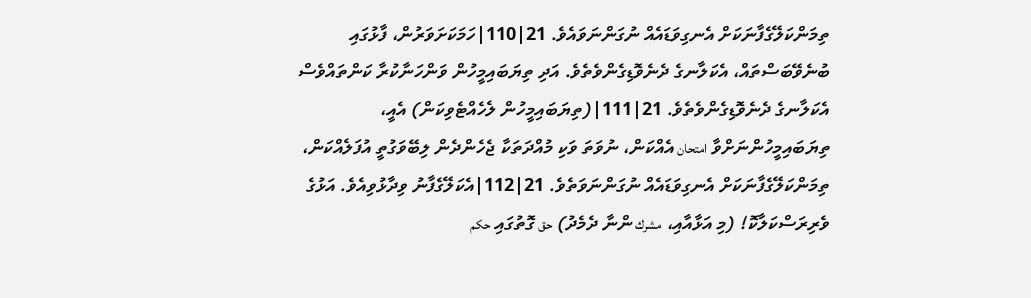ތިމަންކަލޭގެފާނަކަށް އެނގިވަޑައެއް ނުގަންނަވައެވެ. 21|110|ހަމަކަށަވަރުން، ފާޅުގައި ބުނެވޭބަސްތައް، އެކަލާނގެ ދެނެވޮޑިގެންވެތެވެ. އަދި ތިޔަބައިމީހުން ވަންހަނާކުރާ ކަންތައްވެސް އެކަލާނގެ ދެނެވޮޑިގެންވެތެވެ. 21|111|(ތިޔަބައިމީހުން ލެހެއްޓެވިކަން) އެއީ، ތިޔަބައިމީހުންނަށްވާ امتحان އެއްކަން، ނުވަތަ ވަކި މުއްދަތަކާ ޖެހެންދެން ލިބޭވަގުތީ އުފަލެއްކަން، ތިމަންކަލޭގެފާނަކަށް އެނގިވަޑައެއް ނުގަންނަވަތެވެ. 21|112|އެކަލޭގެފާނު ވިދާޅުވިއެވެ. އަޅުގެ ވެރިރަސްކަލާކޮ! (މި އަޅާއާއި، مشرك ންނާ ދެމެދު) حق ގޮތުގައި حكم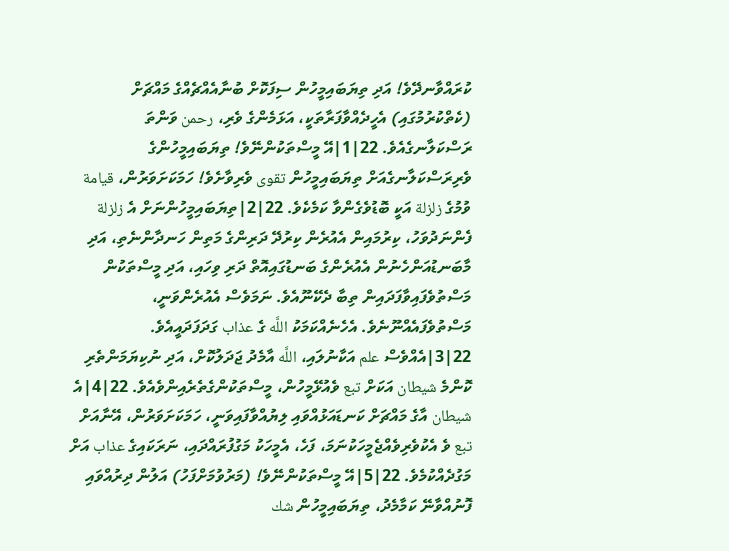ކުރައްވާނދޭވެ! އަދި ތިޔަބައިމީހުން ސިފަކޮށް ބުނާއެއްޗެއްގެ މައްޗަށް (ކެތްކުރުމުގައި) އެހީދެއްވާފަރާތަކީ، އަޅަމެންގެ ވެރި، رحمن ވަންތަ ރަސްކަލާނގެއެވެ. 22|1|އޭ މީސްތަކުންނޭވެ! ތިޔަބައިމީހުންގެ ވެރިރަސްކަލާނގެއަށް ތިޔަބައިމީހުން تقوى ވެރިވާށެވެ! ހަމަކަށަވަރުން، قيامة ވުމުގެ زلزلة އަކީ ބޮޑުވެގެންވާ ކަމެކެވެ. 22|2|ތިޔަބައިމީހުންނަށް އެ زلزلة ފެންނަދުވަހު، ކިރުމައިން އެއުރެން ކިރުދޭ ދަރިންގެ މަތިން ހަނދާންނެތި، އަދި މާބަނޑުއަންހެނުން އެއުރެންގެ ބަނޑުގައިއޮތް ދަރި ވިހައި، އަދި މީސްތަކުން މަސްތުވެފައިވާފަދައިން ތިބާ ދެކޭނޫއެވެ. ނަމަވެސް އެއުރެންވަނީ، މަސްތުވެފައެއްނޫނެވެ. އެހެނެއްކަމަކު اللَّه ގެ عذاب ގަދަފަދައީއެވެ. 22|3|އެއްވެސް علم އަކާނުލައި، اللَّه އާމެދު ޖަދަލުކޮށް، އަދި ނުކިޔަމަންތެރި ކޮންމެ شيطان އަކަށް تبع ވެއުޅޭމީހުން، މީސްތަކުންގެތެރެއިންވެއެވެ. 22|4|އެ شيطان އާގެ މައްޗަށް ކަނޑައަޅުއްވައި ލިޔުއްވާފައިވަނީ، ހަމަކަށަވަރުން، އޭނާއަށް تبع ވެ އެކުވެރިވެއްޖެމީހަކުނަމަ، ފަހެ، އެމީހަކު މަގުފުރައްދައި، ނަރަކައިގެ عذاب އަށް މަގުދެއްކުމެވެ. 22|5|އޭ މީސްތަކުންނޭވެ! (މަރުވުމަށްފަހު) އަލުން ދިރުއްވައި ފޮނުއްވާނޭ ކަމާމެދު، ތިޔަބައިމީހުން شك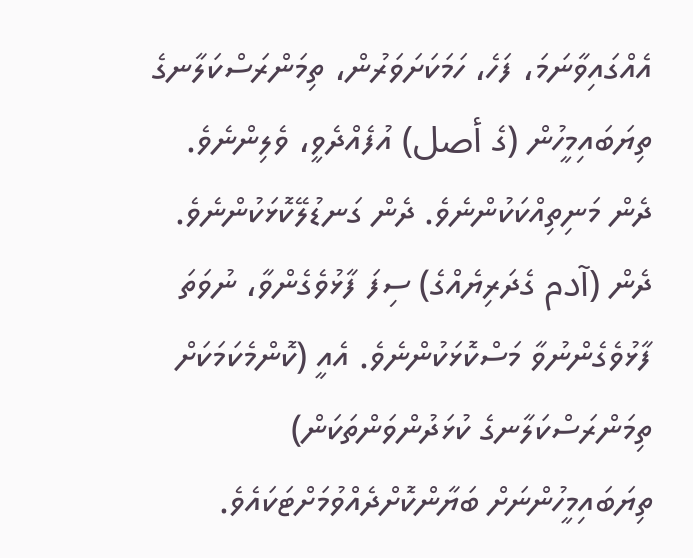އެއްގައިވާނަމަ، ފަހެ، ހަމަކަށަވަރުން، ތިމަންރަސްކަލާނގެ ތިޔަބައިމީހުން (ގެ أصل) އުފެއްދެވީ، ވެލިންނެވެ. ދެން މަނިތިއްކަކުންނެވެ. ދެން ގަނޑުލޭކޮޅަކުންނެވެ. ދެން (آدم ގެދަރިޔެއްގެ) ސިފަ ފާޅުވެގެންވާ، ނުވަތަ ފާޅުވެގެންނުވާ މަސްކޮޅަކުންނެވެ. އެއީ (ކޮންމެކަމަކަށް ތިމަންރަސްކަލާނގެ ކުޅަދުންވަންތަކަން) ތިޔަބައިމީހުންނަށް ބަޔާންކޮށްދެއްވުމަށްޓަކައެވެ.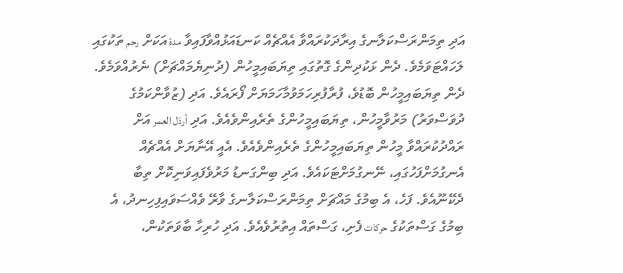އަދި ތިމަންރަސްކަލާނގެ އިރާދަކުރައްވާ އެއްޗެއް ކަނޑައަޅުއްވާފައިވާ مدة އަކަށް رحم ތަކުގައި ލަހައްޓަވަމެވެ. ދެން ޅަކުދިންގެ ގޮތުގައި ތިޔަބައިމީހުން (ދުނިޔެމައްޗަށް) ނެރުއްވަމެވެ. ދެން ތިޔަބައިމީހުން ބޮޑުވެ، ފުރާފުރިހަމަވުމާހަމަޔަށް ފޯރައެވެ. އަދި (ޒުވާންކަމުގެ ދުވަސްވަރު) މަރުވާމީހުން، ތިޔަބައިމީހުންގެ ތެރެއިންވެއެވެ. އަދި أرذل العمر އަށް ރައްދުކުރައްވާ މީހުން ތިޔަބައިމީހުންގެ ތެރެއިންވެއެވެ. އެއީ އޭނާޔަށް އެއްޗެއް އެނގުމަށްފަހުގައި، ނޭނގުމަށްޓަކައެވެ. އަދި ބިންގަނޑު މަރުވެފައިވަނިކޮށް ތިބާ ދެކޭނޫއެވެ. ފަހެ، އެ ބިމުގެ މައްޗަށް ތިމަންރަސްކަލާނގެ ވާރޭ ވެއްސަވައިފިހިނދު، އެ ބިމުގެ ގަސްތަކުގެ حركات ފެށި، ގަސްތައް އިތުރުވެއެވެ. އަދި ހުރިހާ ބާވަތަކުން،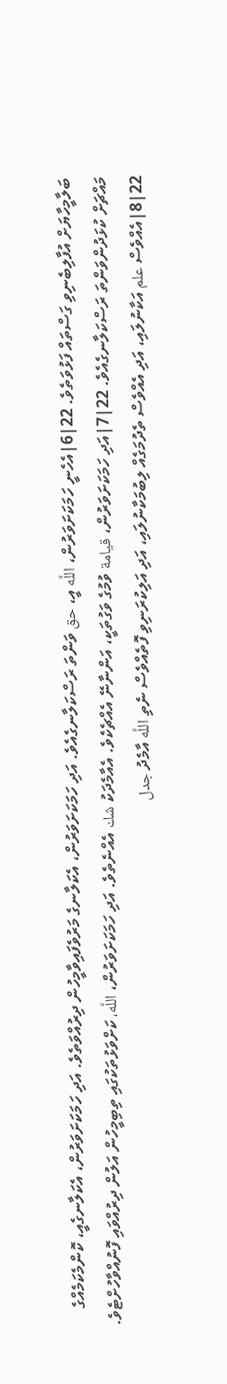ބަލާމީހާޔަށް އުފާލިބެނިވި ގަސްތައް ފަޅުވަތެވެ. 22|6|އެހެނީ ހަމަކަށަވަރުން، اللَّه އީ، حق ވަންތަ ރަސްކަލާނގެއެވެ. އަދި ހަމަކަށަވަރުން، އެކަލާނގެ މަރުވެފައިވާމީހުން ދިރުއްވަތެވެ. އަދި ހަމަކަށަވަރުން، އެކަލާނގެއީ، ކޮންމެކަމެއްގެ މައްޗަށް ކުޅަދުންވަންތަ ރަސްކަލާނގެއެވެ. 22|7|އަދި ހަމަކަށަވަރުން، قيامة ވުމުގެ ވަގުތަކީ، އަންނާނޭ އެއްޗެކެވެ. އެއާމެދަކު شك އެއްނެތެވެ. އަދި ހަމަކަށަވަރުން، اللَّه، ކަށްވަޅުތަކުގައި ތިބިމީހުން އަލުން ދިރުއްވައި ފޮނުއްވާހުށްޓެވެ. 22|8|އެއްވެސް علم އަކާނުލައި، އަދި އެއްވެސް ތެދުމަގެއް ލިބުމަކާނުލައި، އަދި އަލިކުރަނިވި ފޮތެއްވެސް ނެތި اللَّه އާމެދު جدل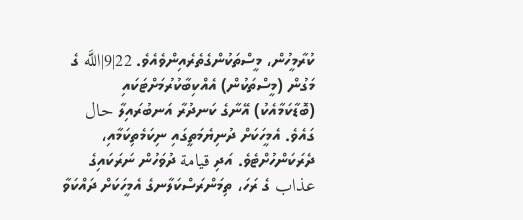ކުރާމީހުން، މީސްތަކުންގެތެރެއިންވެއެވެ. 22|9|اللَّه ގެ މަގުން (މީސްތަކުން) އެއްކިބާކުރުމަށްޓަކައި (ބޮޑާކަމާއެކު) އޭނާގެ ކަނދުރާ އަނބުރައިލާ حال ގައެވެ. އެމީހަކަށް ދުނިޔެމަތީގައި ނިކަމެތިކަމާއި، ދެރަކަންހުށްޓެވެ. އަދި قيامة ދުވަހުން ނަރަކައިގެ عذاب ގެ ރަހަ، ތިމަންރަސްކަލާނގެ އެމީހަކަށް ދައްކަވާ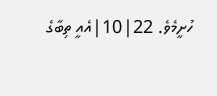ހުށީމެވެ. 22|10|އެއީ ތިބާގެ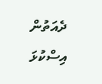ދެއަތުން އިސްކުޅަ